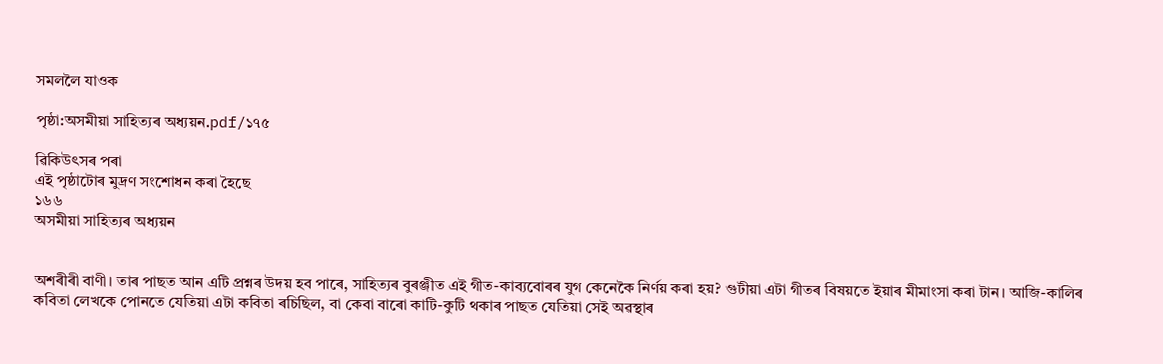সমললৈ যাওক

পৃষ্ঠা:অসমীয়া সাহিত্যৰ অধ্যয়ন.pdf/১৭৫

ৱিকিউৎসৰ পৰা
এই পৃষ্ঠাটোৰ মুদ্ৰণ সংশোধন কৰা হৈছে
১৬৬
অসমীয়া সাহিত্যৰ অধ্যয়ন


অশৰীৰী বাণী। তাৰ পাছত আন এটি প্ৰশ্নৰ উদয় হব পাৰে, সাহিত্যৰ বুৰঞ্জীত এই গীত-কাব্যবোৰৰ যুগ কেনেকৈ নিৰ্ণয় কৰা হয়? গুটীয়া এটা গীতৰ বিষয়তে ইয়াৰ মীমাংসা কৰা টান। আজি-কালিৰ কবিতা লেখকে পোনতে যেতিয়া এটা কবিতা ৰচিছিল, বা কেবা বাৰো কাটি-কুটি থকাৰ পাছত যেতিয়া সেই অৱস্থাৰ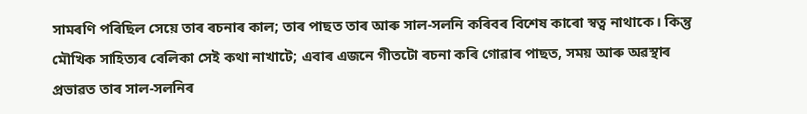সামৰণি পৰিছিল সেয়ে তাৰ ৰচনাৰ কাল; তাৰ পাছত তাৰ আৰু সাল-সলনি কৰিবৰ বিশেষ কাৰো স্বত্ব নাথাকে। কিন্তু মৌখিক সাহিত্যৰ বেলিকা সেই কথা নাখাটে; এবাৰ এজনে গীতটো ৰচনা কৰি গোৱাৰ পাছত, সময় আৰু অৱস্থাৰ প্ৰভাৱত তাৰ সাল-সলনিৰ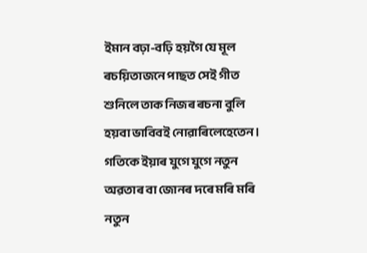ইমান বঢ়া-বঢ়ি হয়গৈ যে মূল ৰচয়িতাজনে পাছত সেই গীত শুনিলে তাক নিজৰ ৰচনা বুলি হয়বা ভাবিবই নোৱাৰিলেহেতেন। গতিকে ইয়াৰ যুগে যুগে নতুন অৱতাৰ বা জোনৰ দৰে মৰি মৰি নতুন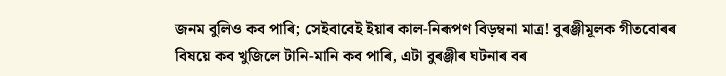জনম বুলিও কব পাৰি; সেইবাবেই ইয়াৰ কাল-নিৰূপণ বিড়ম্বনা মাত্ৰ! বুৰঞ্জীমূলক গীতবোৰৰ বিষয়ে কব খুজিলে টানি-মানি কব পাৰি, এটা বুৰঞ্জীৰ ঘটনাৰ বৰ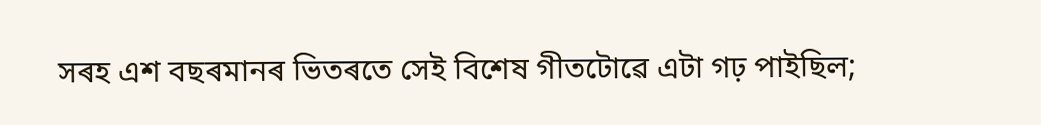সৰহ এশ বছৰমানৰ ভিতৰতে সেই বিশেষ গীতটোৱে এটা গঢ় পাইছিল;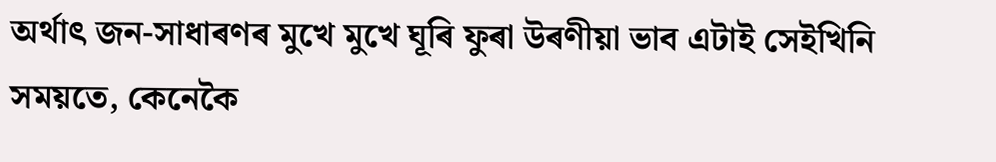অৰ্থাৎ জন-সাধাৰণৰ মুখে মুখে ঘূৰি ফুৰা উৰণীয়া ভাব এটাই সেইখিনি সময়তে, কেনেকৈ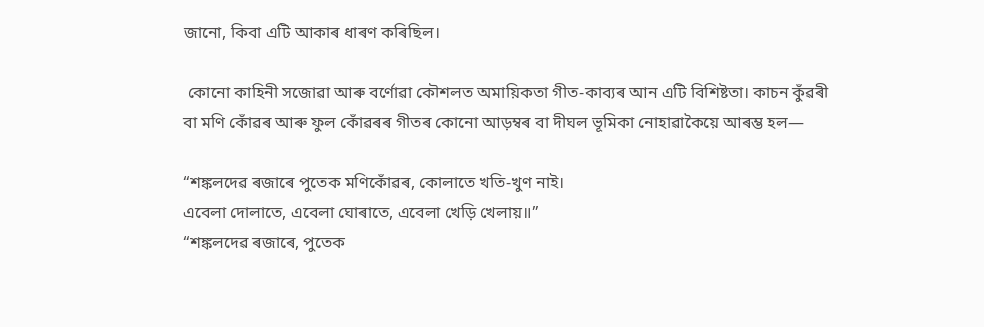জানো, কিবা এটি আকাৰ ধাৰণ কৰিছিল।

 কোনো কাহিনী সজোৱা আৰু বৰ্ণোৱা কৌশলত অমায়িকতা গীত-কাব্যৰ আন এটি বিশিষ্টতা। কাচন কুঁৱৰী বা মণি কোঁৱৰ আৰু ফুল কোঁৱৰৰ গীতৰ কোনো আড়ম্বৰ বা দীঘল ভূমিকা নোহাৱাকৈয়ে আৰম্ভ হল—

“শঙ্কলদেৱ ৰজাৰে পুতেক মণিকোঁৱৰ, কোলাতে খতি-খুণ নাই।
এবেলা দোলাতে, এবেলা ঘোৰাতে, এবেলা খেড়ি খেলায়॥”
“শঙ্কলদেৱ ৰজাৰে, পুতেক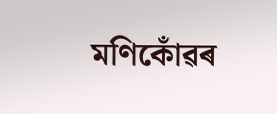মণিকোঁৱৰ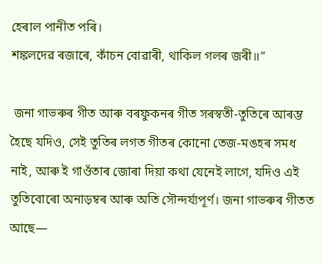হেৰাল পানীত পৰি।
শঙ্কলদেৱ ৰজাৰে, কাঁচন বোৱাৰী, থাকিল গলৰ জৰী॥”

 জনা গাভৰুৰ গীত আৰু বৰফুকনৰ গীত সৰস্বতী-তুতিৰে আৰম্ভ হৈছে যদিও, সেই তুতিৰ লগত গীতৰ কোনো তেজ-মঙহৰ সমধ নাই, আৰু ই গাওঁতাৰ জোৰা দিয়া কথা যেনেই লাগে, যদিও এই তুতিবোৰো অনাড়ম্বৰ আৰু অতি সৌন্দৰ্য্যপূৰ্ণ। জনা গাভৰুৰ গীতত আছে—